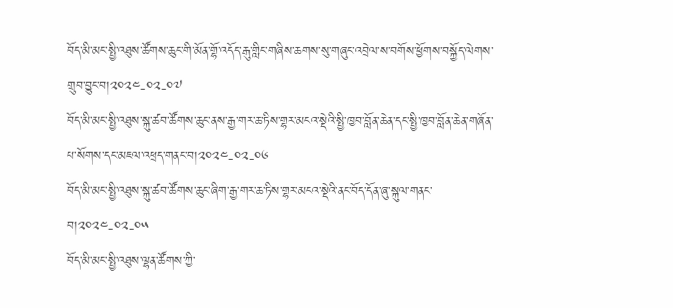བོད་མི་མང་སྤྱི་འཐུས་ཚོགས་ཆུང་གི་མོན་གྷོ་འདོད་རྒུ་གླིང་གཞིས་ཆགས་སུ་གཞུང་འབྲེལ་ས་བགོས་ཕྱོགས་བསྐྱོད་ལེགས་གྲུབ་བྱུང་བ།༢༠༢༤-༠༢-༠༧
བོད་མི་མང་སྤྱི་འཐུས་སྐུ་ཚབ་ཚོགས་ཆུང་ནས་རྒྱ་གར་ཆ་ཏིས་གྷར་མངའ་སྡེའི་སྤྱི་ཁྱབ་བློན་ཆེན་དང་སྤྱི་ཁྱབ་བློན་ཆེན་གཞོན་པ་སོགས་དང་མཇལ་འཕྲད་གནང་བ།༢༠༢༤-༠༢-༠༦
བོད་མི་མང་སྤྱི་འཐུས་སྐུ་ཚབ་ཚོགས་ཆུང་ཞིག་རྒྱ་གར་ཆ་ཏིས་གྷར་མངའ་སྡེའི་ནང་བོད་དོན་ཞུ་སྐུལ་གནང་བ།༢༠༢༤-༠༢-༠༥
བོད་མི་མང་སྤྱི་འཐུས་ལྷན་ཚོགས་ཀྱི་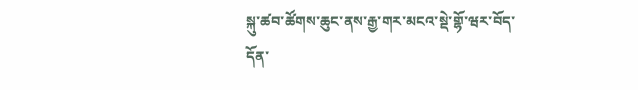སྐུ་ཚབ་ཚོགས་ཆུང་ནས་རྒྱ་གར་མངའ་སྡེ་གྷོ་ཝར་བོད་དོན་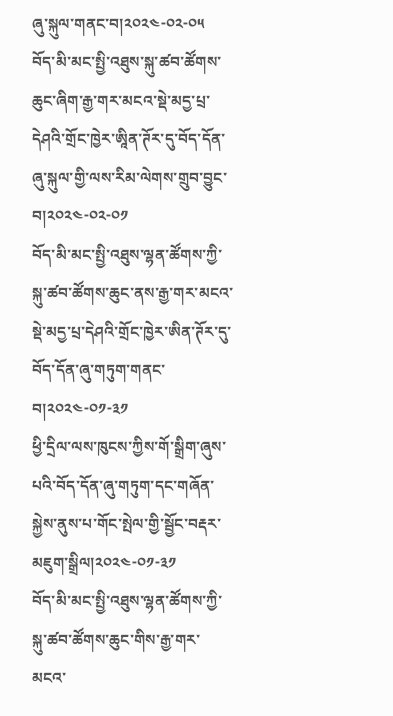ཞུ་སྐུལ་གནང་བ།༢༠༢༤-༠༢-༠༥
བོད་མི་མང་སྤྱི་འཐུས་སྐུ་ཚབ་ཚོགས་ཆུང་ཞིག་རྒྱ་གར་མངའ་སྡེ་མདྱ་པྲ་དེཤའི་གྲོང་ཁྱེར་ཨཱིན་ཊོར་དུ་བོད་དོན་ཞུ་སྐུལ་གྱི་ལས་རིམ་ལེགས་གྲུབ་བྱུང་བ།༢༠༢༤-༠༢-༠༡
བོད་མི་མང་སྤྱི་འཐུས་ལྷན་ཚོགས་ཀྱི་སྐུ་ཚབ་ཚོགས་ཆུང་ནས་རྒྱ་གར་མངའ་སྡེ་མདྱ་པྲ་དེཤའི་གྲོང་ཁྱེར་ཨིན་ཊོར་དུ་བོད་དོན་ཞུ་གཏུག་གནང་བ།༢༠༢༤-༠༡-༣༡
ཕྱི་དྲིལ་ལས་ཁུངས་ཀྱིས་གོ་སྒྲིག་ཞུས་པའི་བོད་དོན་ཞུ་གཏུག་དང་གཞོན་སྐྱེས་ནུས་པ་གོང་སྤེལ་གྱི་སྦྱོང་བརྡར་མཇུག་སྒྲིལ།༢༠༢༤-༠༡-༣༡
བོད་མི་མང་སྤྱི་འཐུས་ལྷན་ཚོགས་ཀྱི་སྐུ་ཚབ་ཚོགས་ཆུང་གིས་རྒྱ་གར་མངའ་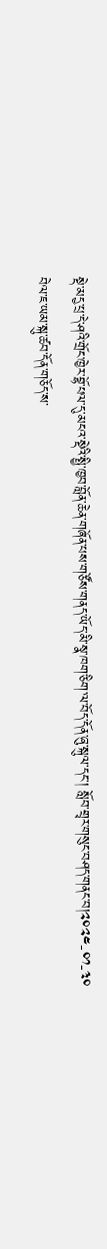སྡེ་མདྱ་པྲ་དེ་ཤའི་གྲོང་ཁྱེར་བྷོ་པལ་དུ་མངའ་སྡེའི་སྤྱི་ཁྱབ་བློན་ཆེན་གཞོན་པས་གཙོས་གནད་ཡོད་མི་སྣ་ཁག་ཅིག་ལ་བོད་དོན་ཞུ་སྐུལ་དང་། སློབ་གྲྭར་གསུང་བཤད་གནང་བ།༢༠༢༤-༠༡-༣༠
བེལ་ཇ་ཡམ་སྐུ་ཚབ་དོན་གཅོད་ས་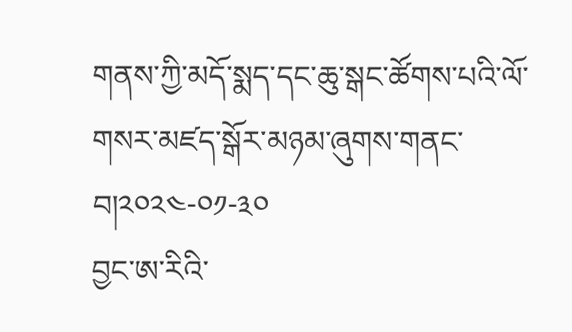གནས་ཀྱི་མདོ་སྨད་དང་ཆུ་སྒང་ཚོགས་པའི་ལོ་གསར་མཛད་སྒོར་མཉམ་ཞུགས་གནང་བ།༢༠༢༤-༠༡-༣༠
བྱང་ཨ་རིའི་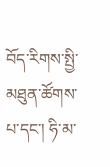བོད་རིགས་སྤྱི་མཐུན་ཚོགས་པ་དང་། ཧི་མ་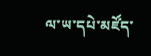ལ་ཡ་དཔེ་མཛོད་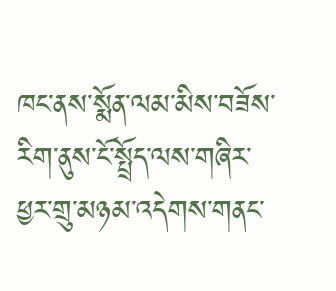ཁང་ནས་སྨོན་ལམ་མིས་བཟོས་རིག་ནུས་ངོ་སྤྲོད་ལས་གཞིར་ཕྱར་གྲུ་མཉམ་འདེགས་གནང་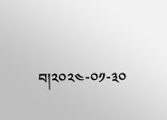བ།༢༠༢༤-༠༡-༣༠